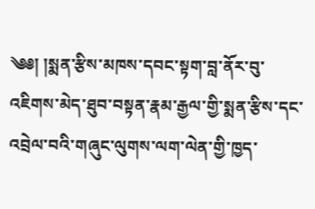༄༅། །སྨན་རྩིས་མཁས་དབང་སྟག་བླ་ནོར་བུ་འཇིགས་མེད་ཐུབ་བསྟན་རྣམ་རྒྱལ་གྱི་སྨན་རྩིས་དང་འབྲེལ་བའི་གཞུང་ལུགས་ལག་ལེན་གྱི་ཁྱད་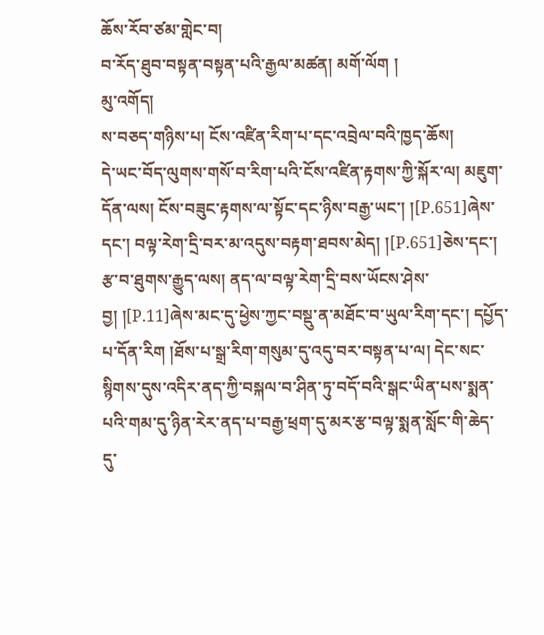ཆོས་རོབ་ཙམ་གླེང་བ།
བ་རོད་ཐུབ་བསྟན་བསྟན་པའི་རྒྱལ་མཚན། མགོ་ལོག །
མུ་འགོད།
ས་བཅད་གཉིས་པ། ངོས་འཛིན་རིག་པ་དང་འབྲེལ་བའི་ཁྱད་ཆོས།
དེ་ཡང་བོད་ལུགས་གསོ་བ་རིག་པའི་ངོས་འཛིན་རྟགས་ཀྱི་སྐོར་ལ། མཇུག་དོན་ལས། ངོས་བཟུང་རྟགས་ལ་སྟོང་དང་ཉིས་བརྒྱ་ཡང་། །[P.651]ཞེས་དང་། བལྟ་རེག་དྲི་བར་མ་འདུས་བརྟག་ཐབས་མེད། །[P.651]ཅེས་དང་། རྩ་བ་ཐུགས་རྒྱུད་ལས། ནད་ལ་བལྟ་རེག་དྲི་བས་ཡོངས་ཤེས་བྱ། །[P.11]ཞེས་མང་དུ་ཕྱེས་ཀྱང་བསྡུ་ན་མཐོང་བ་ཡུལ་རིག་དང་། དཔྱོད་པ་དོན་རིག །ཐོས་པ་སྒྲ་རིག་གསུམ་དུ་འདུ་བར་བསྟན་པ་ལ། དེང་སང་སྙིགས་དུས་འདིར་ནད་ཀྱི་བསྐལ་བ་ཤིན་ཏུ་བདོ་བའི་སྒང་ཡིན་པས་སྨན་པའི་གམ་དུ་ཉིན་རེར་ནད་པ་བརྒྱ་ཕྲག་དུ་མར་རྩ་བལྟ་སྨན་སློང་གི་ཆེད་དུ་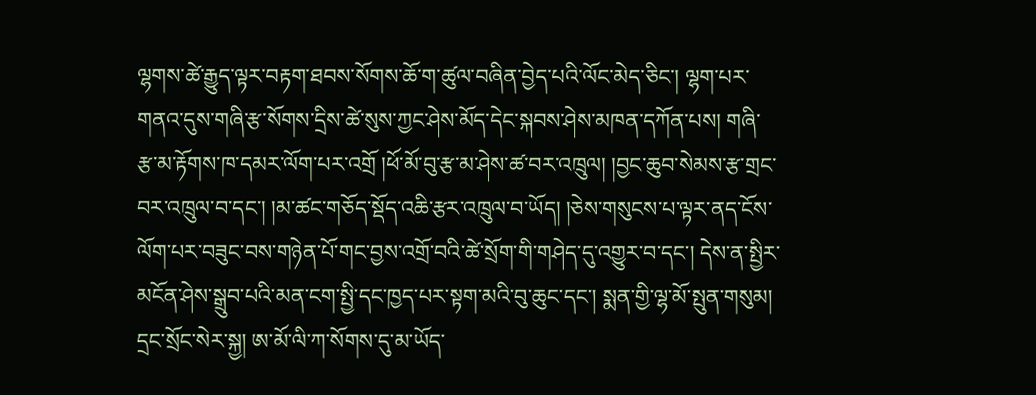ལྷགས་ཚེ་རྒྱུད་ལྟར་བརྟག་ཐབས་སོགས་ཆོ་ག་ཚུལ་བཞིན་བྱེད་པའི་ལོང་མེད་ཅིང་། ལྷག་པར་གནའ་དུས་གཞི་རྩ་སོགས་དྲིས་ཚེ་སུས་ཀྱང་ཤེས་མོད་དེང་སྐབས་ཤེས་མཁན་དཀོན་པས། གཞི་རྩ་མ་རྟོགས་ཁ་དམར་ལོག་པར་འགྲོ །ཕོ་མོ་བུ་རྩ་མ་ཤེས་ཚ་བར་འཁྲུལ། །བྱང་ཆུབ་སེམས་རྩ་གྲང་བར་འཁྲུལ་བ་དང་། །མ་ཚང་གཅོད་སྡོད་འཆི་རྩར་འཁྲུལ་བ་ཡོད། །ཅེས་གསུངས་པ་ལྟར་ནད་ངོས་ལོག་པར་བཟུང་བས་གཉེན་པོ་གང་བྱས་འགྲོ་བའི་ཚེ་སྲོག་གི་གཤེད་དུ་འགྱུར་བ་དང་། དེས་ན་སྤྱིར་མངོན་ཤེས་སྒྲུབ་པའི་མན་ངག་སྤྱི་དང་ཁྱད་པར་སྟག་མའི་བུ་ཆུང་དང་། སྨན་གྱི་ལྷ་མོ་སྤུན་གསུམ། དྲང་སྲོང་སེར་སྐྱ། ཨ་མོ་ལི་ཀ་སོགས་དུ་མ་ཡོད་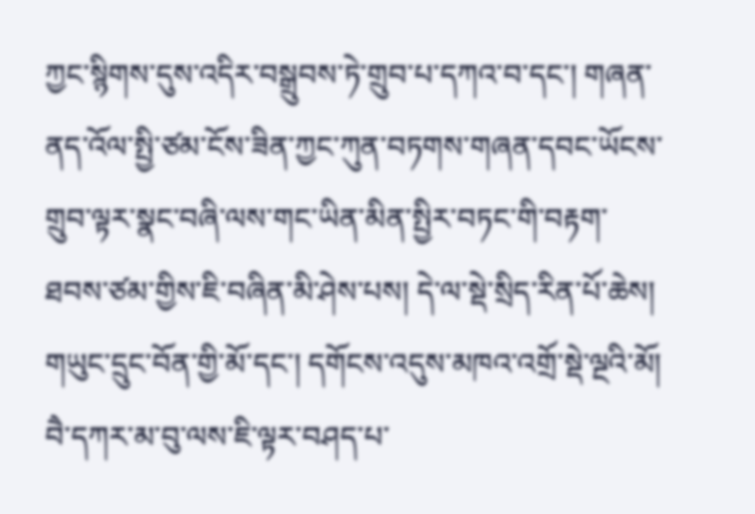ཀྱང་སྙིགས་དུས་འདིར་བསྒྲུབས་ཏེ་གྲུབ་པ་དཀའ་བ་དང་། གཞན་ནད་འོལ་སྤྱི་ཙམ་ངོས་ཟིན་ཀྱང་ཀུན་བཏགས་གཞན་དབང་ཡོངས་གྲུབ་ལྟར་སྣང་བཞི་ལས་གང་ཡིན་མིན་སྤྱིར་བཏང་གི་བརྟག་ཐབས་ཙམ་གྱིས་ཇི་བཞིན་མི་ཤེས་པས། དེ་ལ་སྡེ་སྲིད་རིན་པོ་ཆེས། གཡུང་དྲུང་བོན་གྱི་མོ་དང་། དགོངས་འདུས་མཁའ་འགྲོ་སྡེ་ལྔའི་མོ། བཻ་དཀར་མ་བུ་ལས་ཇི་ལྟར་བཤད་པ་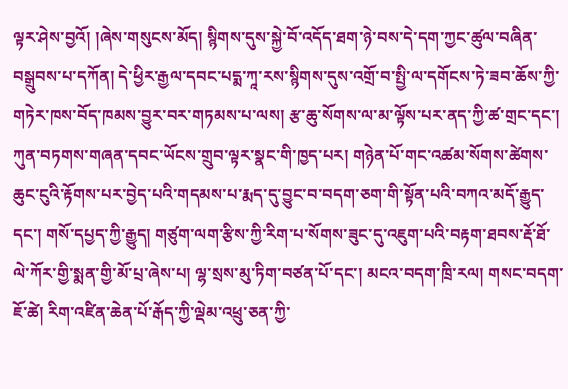ལྟར་ཤེས་བྱའོ། །ཞེས་གསུངས་མོད། སྙིགས་དུས་སྐྱེ་བོ་འདོད་ཐག་ཉེ་བས་དེ་དག་ཀྱང་ཚུལ་བཞིན་བསྒྲུབས་པ་དཀོན། དེ་ཕྱིར་རྒྱལ་དབང་པདྨ་ཀཱ་རས་སྙིགས་དུས་འགྲོ་བ་སྤྱི་ལ་དགོངས་ཏེ་ཟབ་ཆོས་ཀྱི་གཏེར་ཁས་བོད་ཁམས་བྱུར་བར་གཏམས་པ་ལས། རྩ་ཆུ་སོགས་ལ་མ་ལྟོས་པར་ནད་ཀྱི་ཚ་གྲང་དང་། ཀུན་བཏགས་གཞན་དབང་ཡོངས་གྲུབ་ལྟར་སྣང་གི་ཁྱད་པར། གཉེན་པོ་གང་འཚམ་སོགས་ཚེགས་ཆུང་ངུའི་རྟོགས་པར་བྱེད་པའི་གདམས་པ་རྨད་དུ་བྱུང་བ་བདག་ཅག་གི་སྟོན་པའི་བཀའ་མདོ་རྒྱུད་དང་། གསོ་དཔྱད་ཀྱི་རྒྱུད། གཙུག་ལག་རྩིས་ཀྱི་རིག་པ་སོགས་ཟུང་དུ་འཇུག་པའི་བརྟག་ཐབས་རྡོ་ཐོ་ལེ་ཀོར་གྱི་སྨན་གྱི་མོ་པྲ་ཞེས་པ། ལྷ་སྲས་མུ་ཏིག་བཙན་པོ་དང་། མངའ་བདག་ཁྲི་རལ། གསང་བདག་ཇོ་ཚེ། རིག་འཛིན་ཆེན་པོ་རྒོད་ཀྱི་ལྡེམ་འཕྲུ་ཅན་ཀྱི་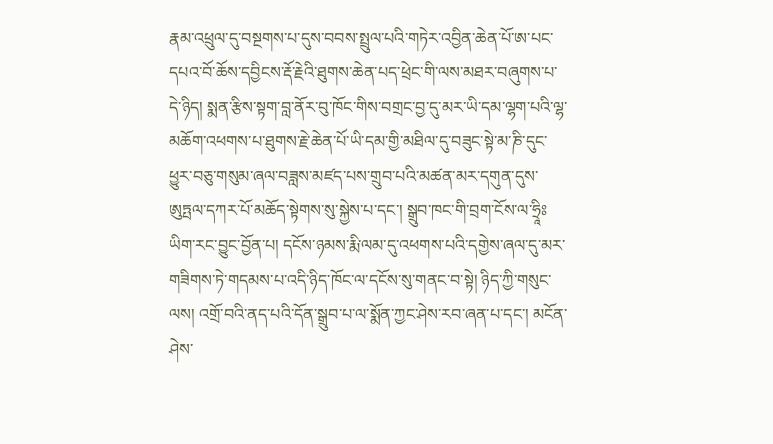རྣམ་འཕྲུལ་དུ་བསྔགས་པ་དུས་བབས་སྤྲུལ་པའི་གཏེར་འབྱིན་ཆེན་པོ་ཨ་པང་དཔའ་བོ་ཆོས་དབྱིངས་རྡོ་རྗེའི་ཐུགས་ཆེན་པད་ཕྲེང་གི་ལས་མཐར་བཞུགས་པ་དེ་ཉིད། སྨན་རྩིས་སྟག་བླ་ནོར་བུ་ཁོང་གིས་བགྲང་བྱ་དུ་མར་ཡི་དམ་ལྷག་པའི་ལྷ་མཆོག་འཕགས་པ་ཐུགས་རྗེ་ཆེན་པོ་ཡི་དམ་གྱི་མཐིལ་དུ་བཟུང་སྟེ་མ་ཎི་དུང་ཕྱུར་བཅུ་གསུམ་ཞལ་བཟླས་མཛད་པས་གྲུབ་པའི་མཚན་མར་དགུན་དུས་ཨུཏྤལ་དཀར་པོ་མཆོད་སྟེགས་སུ་སྐྱེས་པ་དང་། སྒྲུབ་ཁང་གི་བྲག་ངོས་ལ་ཧྲཱིཿཡིག་རང་བྱུང་བྱོན་པ། དངོས་ཉམས་རྨི་ལམ་དུ་འཕགས་པའི་དགྱེས་ཞལ་དུ་མར་གཟིགས་ཏེ་གདམས་པ་འདི་ཉིད་ཁོང་ལ་དངོས་སུ་གནང་བ་སྟེ། ཉིད་ཀྱི་གསུང་ལས། འགྲོ་བའི་ནད་པའི་དོན་སྒྲུབ་པ་ལ་སྨོན་ཀྱང་ཤེས་རབ་ཞན་པ་དང་། མངོན་ཤེས་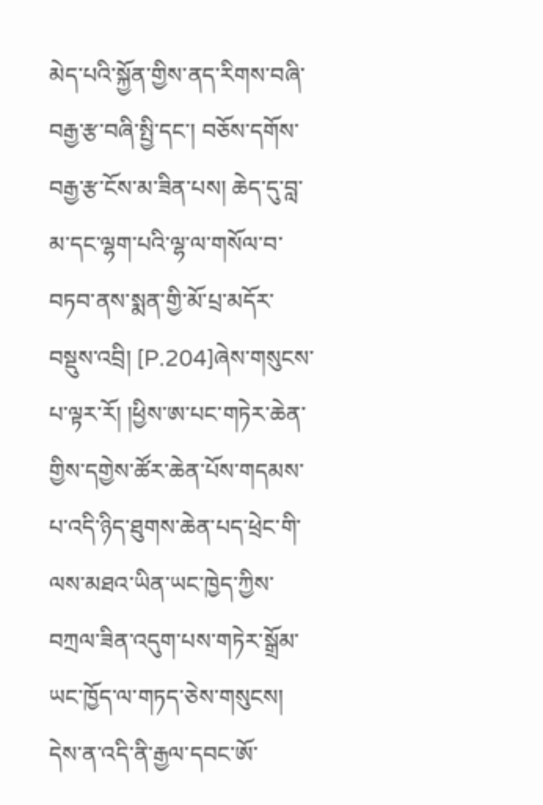མེད་པའི་སྐྱོན་གྱིས་ནད་རིགས་བཞི་བརྒྱ་རྩ་བཞི་སྤྱི་དང་། བཅོས་དགོས་བརྒྱ་རྩ་ངོས་མ་ཟིན་པས། ཆེད་དུ་བླ་མ་དང་ལྷག་པའི་ལྷ་ལ་གསོལ་བ་བཏབ་ནས་སྨན་གྱི་མོ་པྲ་མདོར་བསྡུས་འབྲི། [P.204]ཞེས་གསུངས་པ་ལྟར་རོ། །ཕྱིས་ཨ་པང་གཏེར་ཆེན་གྱིས་དགྱེས་ཚོར་ཆེན་པོས་གདམས་པ་འདི་ཉིད་ཐུགས་ཆེན་པད་ཕྲེང་གི་ལས་མཐའ་ཡིན་ཡང་ཁྱེད་ཀྱིས་བཀྲལ་ཟིན་འདུག་པས་གཏེར་སྒྲོམ་ཡང་ཁྱོད་ལ་གཏད་ཅེས་གསུངས། དེས་ན་འདི་ནི་རྒྱལ་དབང་ཨོ་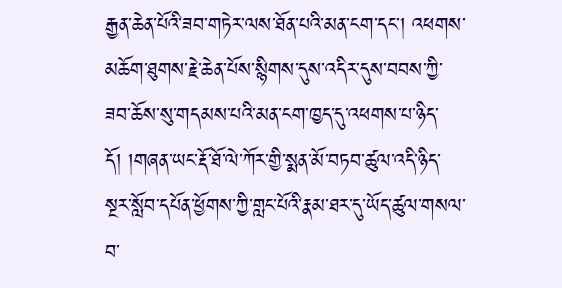རྒྱན་ཆེན་པོའི་ཟབ་གཏེར་ལས་ཐོན་པའི་མན་ངག་དང་། འཕགས་མཆོག་ཐུགས་རྗེ་ཆེན་པོས་སྙིགས་དུས་འདིར་དུས་བབས་ཀྱི་ཟབ་ཆོས་སུ་གདམས་པའི་མན་ངག་ཁྱད་དུ་འཕགས་པ་ཉིད་དོ། །གཞན་ཡང་རྡོ་ཐོ་ལེ་ཀོར་གྱི་སྨན་མོ་བཏབ་ཚུལ་འདི་ཉིད་སྔར་སློབ་དཔོན་ཕྱོགས་ཀྱི་གླང་པོའི་རྣམ་ཐར་དུ་ཡོད་ཚུལ་གསལ་བ་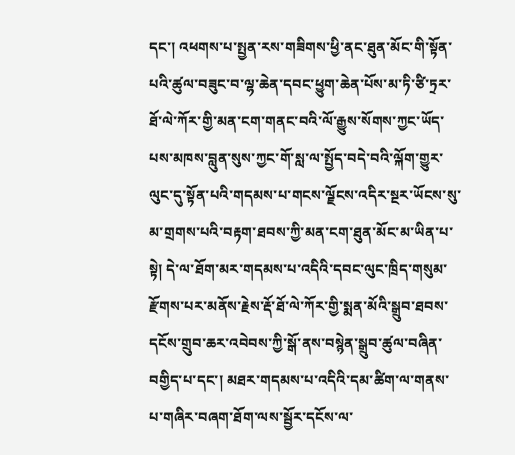དང་། འཕགས་པ་སྤྱན་རས་གཟིགས་ཕྱི་ནང་ཐུན་མོང་གི་སྟོན་པའི་ཚུལ་བཟུང་བ་ལྷ་ཆེན་དབང་ཕྱུག་ཆེན་པོས་མ་ཏི་ཙི་ཏྲར་ཐོ་ལེ་ཀོར་གྱི་མན་ངག་གནང་བའི་ལོ་རྒྱུས་སོགས་ཀྱང་ཡོད་པས་མཁས་བླུན་སུས་ཀྱང་གོ་སླ་ལ་སྤྱོད་བདེ་བའི་ལྐོག་གྱུར་ལུང་དུ་སྟོན་པའི་གདམས་པ་གངས་ལྗོངས་འདིར་སྔར་ཡོངས་སུ་མ་གྲགས་པའི་བརྟག་ཐབས་ཀྱི་མན་ངག་ཐུན་མོང་མ་ཡིན་པ་སྟེ། དེ་ལ་ཐོག་མར་གདམས་པ་འདིའི་དབང་ལུང་ཁྲིད་གསུམ་རྫོགས་པར་མནོས་རྗེས་རྡོ་ཐོ་ལེ་ཀོར་གྱི་སྨན་མོའི་སྒྲུབ་ཐབས་དངོས་གྲུབ་ཆར་འབེབས་ཀྱི་སྒོ་ནས་བསྙེན་སྒྲུབ་ཚུལ་བཞིན་བགྱིད་པ་དང་། མཐར་གདམས་པ་འདིའི་དམ་ཚིག་ལ་གནས་པ་གཞིར་བཞག་ཐོག་ལས་སྦྱོར་དངོས་ལ་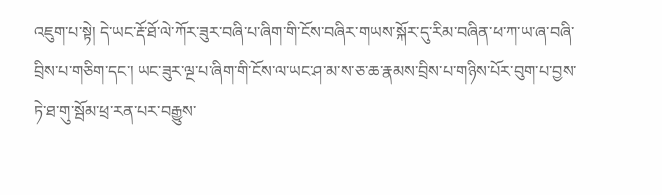འཇུག་པ་སྟེ། དེ་ཡང་རྡོ་ཐོ་ལེ་ཀོར་ཟུར་བཞི་པ་ཞིག་གི་ངོས་བཞིར་གཡས་སྐོར་དུ་རིམ་བཞིན་ཕ་ཀ་ཡ་ཞ་བཞི་བྲིས་པ་གཅིག་དང་། ཡང་ཟུར་ལྔ་པ་ཞིག་གི་ངོས་ལ་ཡང་ཤ་མ་ས་ཅ་ཆ་རྣམས་བྲིས་པ་གཉིས་པོར་བུག་པ་བྱས་ཏེ་ཐ་གུ་སྦོམ་ཕྲ་རན་པར་བརྒྱུས་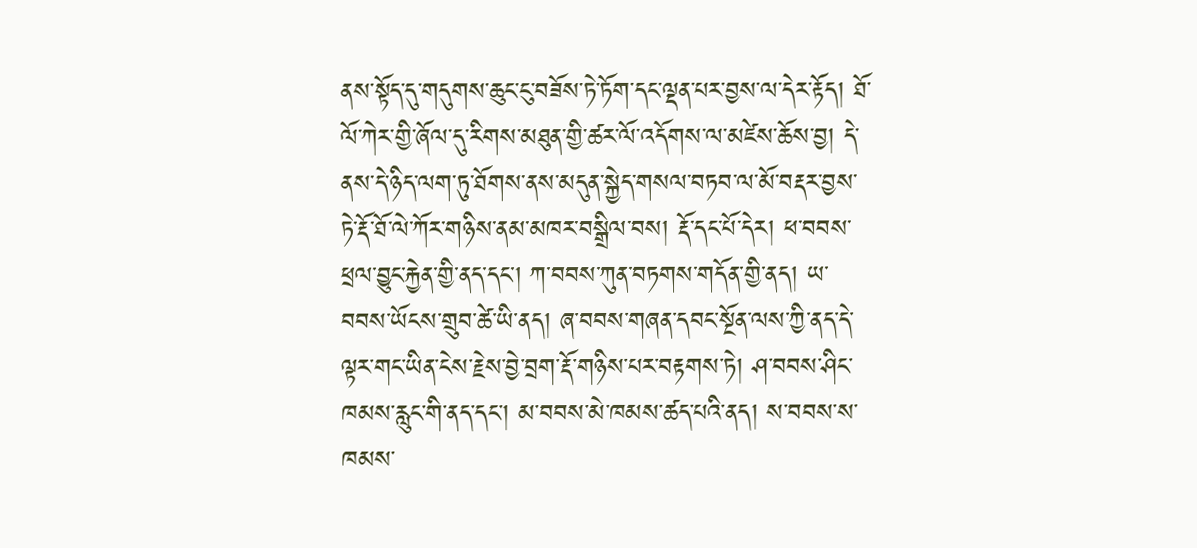ནས་སྟོད་དུ་གདུགས་ཆུང་ངུ་བཟོས་ཏེ་ཏོག་དང་ལྡན་པར་བྱས་ལ་དེར་རྟོད། ཐོ་ལོ་ཀེར་གྱི་ཞོལ་དུ་རིགས་མཐུན་གྱི་ཚར་ལོ་འདོགས་ལ་མཛེས་ཆོས་བྱ། དེ་ནས་དེ་ཉིད་ལག་ཏུ་ཐོགས་ནས་མདུན་སྐྱེད་གསལ་བཏབ་ལ་མོ་བརྡར་བྱས་ཏེ་རྡོ་ཐོ་ལེ་ཀོར་གཉིས་ནམ་མཁར་བསྒྲིལ་བས། རྡོ་དང་པོ་དེར། ཕ་བབས་ཕྲལ་བྱུང་རྐྱེན་གྱི་ནད་དང་། ཀ་བབས་ཀུན་བཏགས་གདོན་གྱི་ནད། ཡ་བབས་ཡོངས་གྲུབ་ཚེ་ཡི་ནད། ཞ་བབས་གཞན་དབང་སྔོན་ལས་ཀྱི་ནད་དེ་ལྟར་གང་ཡིན་ངེས་རྗེས་བྱེ་བྲག་རྡོ་གཉིས་པར་བརྟགས་ཏེ། ཤ་བབས་ཤིང་ཁམས་རླུང་གི་ནད་དང་། མ་བབས་མེ་ཁམས་ཚད་པའི་ནད། ས་བབས་ས་ཁམས་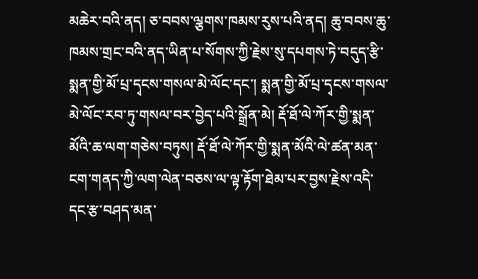མཆེར་བའི་ནད། ཅ་བབས་ལྕགས་ཁམས་རུས་པའི་ནད། ཆུ་བབས་ཆུ་ཁམས་གྲང་བའི་ནད་ཡིན་པ་སོགས་ཀྱི་རྗེས་སུ་དཔགས་ཏེ་བདུད་རྩི་སྨན་གྱི་མོ་པྲ་དྭངས་གསལ་མེ་ལོང་དང་། སྨན་གྱི་མོ་པྲ་དྭངས་གསལ་མེ་ལོང་རབ་ཏུ་གསལ་བར་བྱེད་པའི་སྒྲོན་མེ། རྡོ་ཐོ་ལེ་ཀོར་གྱི་སྨན་མོའི་ཆ་ལག་གཅེས་བཏུས། རྡོ་ཐོ་ལེ་ཀོར་གྱི་སྨན་མོའི་ལེ་ཚན་མན་ངག་གནད་ཀྱི་ལག་ལེན་བཅས་ལ་ལྟ་རྟོག་ཐེམ་པར་བྱས་རྗེས་འདི་དང་རྩ་བཤད་མན་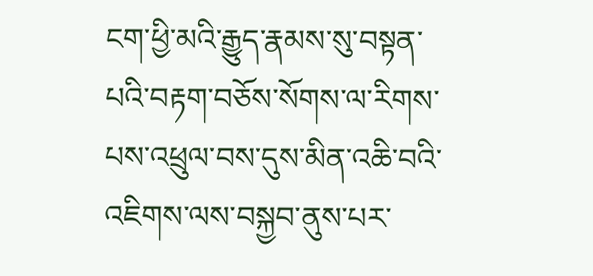ངག་ཕྱི་མའི་རྒྱུད་རྣམས་སུ་བསྟན་པའི་བརྟག་བཅོས་སོགས་ལ་རིགས་པས་འཕྲུལ་བས་དུས་མིན་འཆི་བའི་འཇིགས་ལས་བསྐྱབ་ནུས་པར་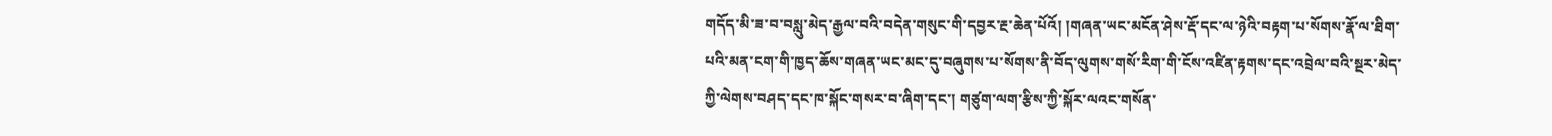གདོད་མི་ཟ་བ་བསླུ་མེད་རྒྱལ་བའི་བདེན་གསུང་གི་དབྱར་རྔ་ཆེན་པོའོ། །གཞན་ཡང་མངོན་ཤེས་རྡོ་དང་ལ་ཉེའི་བརྟག་པ་སོགས་རྣོ་ལ་ཐིག་པའི་མན་ངག་གི་ཁྱད་ཆོས་གཞན་ཡང་མང་དུ་བཞུགས་པ་སོགས་ནི་བོད་ལུགས་གསོ་རིག་གི་ངོས་འཛིན་རྟགས་དང་འབྲེལ་བའི་སྔར་མེད་ཀྱི་ལེགས་བཤད་དང་ཁ་སྐོང་གསར་བ་ཞིག་དང་། གཙུག་ལག་རྩིས་ཀྱི་སྐོར་ལའང་གསོན་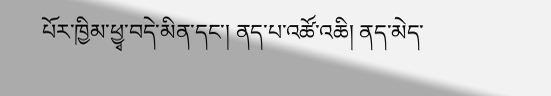པོར་ཁྱིམ་ཕྱྭ་བདེ་མིན་དང་། ནད་པ་འཚོ་འཆི། ནད་མེད་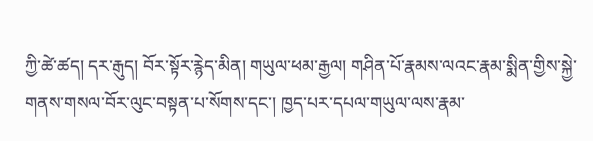ཀྱི་ཚེ་ཚད། དར་རྒུད། བོར་སྟོར་རྙེད་མིན། གཡུལ་ཕམ་རྒྱལ། གཤིན་པོ་རྣམས་ལའང་རྣམ་སྨིན་གྱིས་སྐྱེ་གནས་གསལ་བོར་ལུང་བསྟན་པ་སོགས་དང་། ཁྱད་པར་དཔལ་གཡུལ་ལས་རྣམ་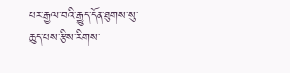པར་རྒྱལ་བའི་རྒྱུད་དོན་ཐུགས་སུ་ཆུད་པས་རྩིས་རིགས་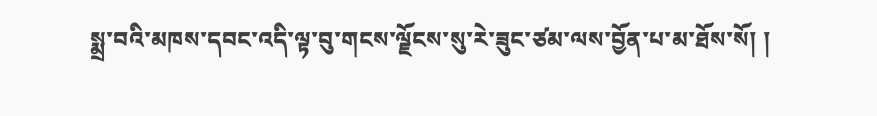སྨྲ་བའི་མཁས་དབང་འདི་ལྟ་བུ་གངས་ལྗོངས་སུ་རེ་ཟུང་ཙམ་ལས་བྱོན་པ་མ་ཐོས་སོ། །